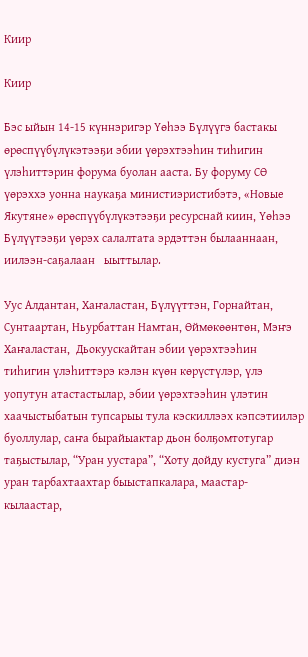Киир

Киир

Бэс ыйын 14-15 күннэригэр Үөһээ Бүлүүгэ бастакы өрөспүүбүлүкэтээҕи эбии үөрэхтээһин тиһигин үлэһиттэрин форума буолан ааста. Бу форуму СӨ үөрэххэ уонна наукаҕа министиэристибэтэ, «Новые Якутяне» өрөспүүбүлүкэтээҕи ресурснай киин, Үөһээ Бүлүүтээҕи үөрэх салалтата эрдэттэн былааннаан, иилээн-саҕалаан   ыыттылар.

Уус Алдантан, Хаҥаластан, Бүлүүттэн, Горнайтан, Сунтаартан, Ньурбаттан Намтан, Өймөкөөнтөн, Мэҥэ Хаҥаластан,  Дьокуускайтан эбии үөрэхтээһин тиһигин үлэһиттэрэ кэлэн күөн көрүстүлэр, үлэ уопутун атастастылар, эбии үөрэхтээһин үлэтин хаачыстыбатын тупсарыы тула кэскиллээх кэпсэтиилэр буоллулар, саҥа бырайыактар дьон болҕомтотугар таҕыстылар, “Уран уустара”, “Хоту дойду кустуга” диэн уран тарбахтаахтар быыстапкалара, маастар-кылаастар,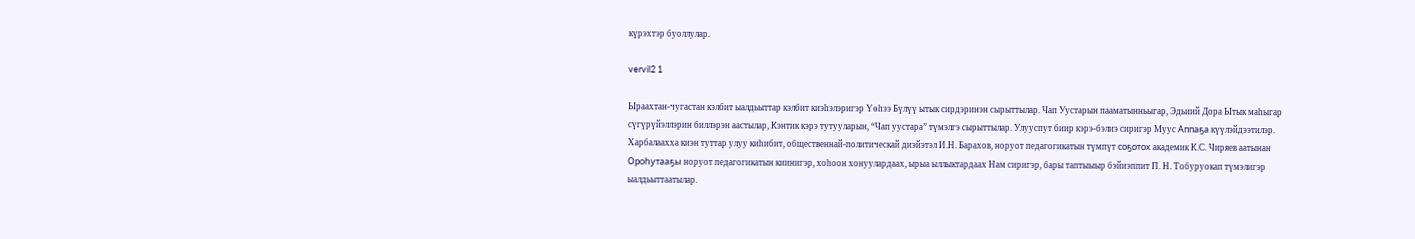күрэхтэр буоллулар.

vervil2 1

Ыраахтан-чугастан кэлбит ыалдьыттар кэлбит киэһэлэригэр Үөһээ Бүлүү ытык сирдэринэн сырыттылар. Чап Уустарын пааматынньыгар, Эдьиий Дора Ытык маһыгар сүгүрүйэллэрин биллэрэн аастылар, Кэнтик кэрэ тутууларын, “Чап уустара” түмэлгэ сырыттылар. Улууспут биир кэрэ-бэлиэ сиригэр Муус Аппаҕа күүлэйдээтилэр. Харбалаахха киэн туттар улуу киһибит, общественнай-политическай диэйэтэл И.Н. Барахов, норуот педагогикатын түмпүт соҕотох академик К.С. Чиряев аатынан Ороһутааҕы норуот педагогикатын киинигэр, хоһоон хонуулардаах, ырыа ыллыктардаах Нам сиригэр, бары таптыыыр бэйиэппит П. Н. Тобуруокап түмэлигэр ыалдьыттаатылар.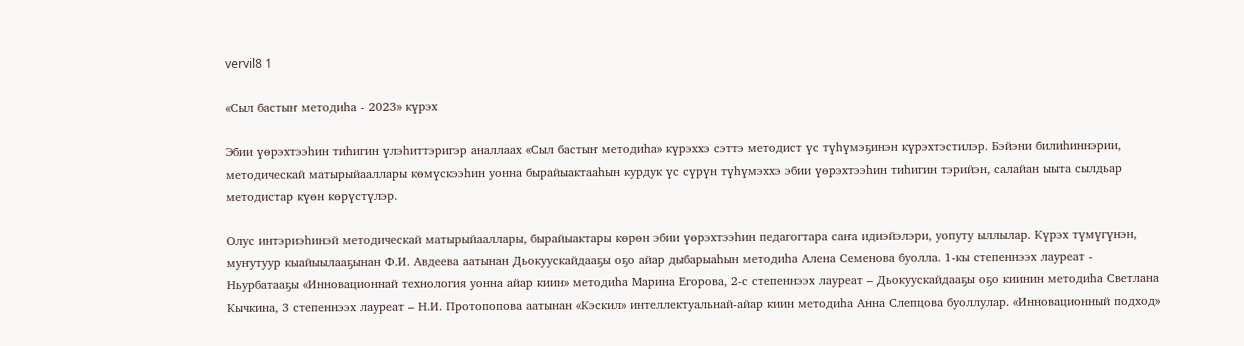vervil8 1

«Сыл бастыҥ методиһа - 2023» күрэх

Эбии үөрэхтээһин тиһигин үлэһиттэригэр аналлаах «Сыл бастыҥ методиһа» күрэххэ сэттэ методист үс түһүмэҕинэн күрэхтэстилэр. Бэйэни билиһиннэрии, методическай матырыйааллары көмүскээһин уонна бырайыактааһын курдук үс сүрүн түһүмэххэ эбии үөрэхтээһин тиһигин тэрийэн, салайан ыыта сылдьар методистар күөн көрүстүлэр.

Олус интэриэһинэй методическай матырыйааллары, бырайыактары көрөн эбии үөрэхтээһин педагогтара саҥа идиэйэлэри, уопуту ыллылар. Күрэх түмүгүнэн, муҥутуур кыайыылааҕынан Ф.И. Авдеева аатынан Дьокуускайдааҕы оҕо айар дыбарыаһын методиһа Алена Семенова буолла. 1-кы степеннээх лауреат - Ньурбатааҕы «Инновационнай технология уонна айар киин» методиһа Марина Егорова, 2-с степеннээх лауреат – Дьокуускайдааҕы оҕо киинин методиһа Светлана Кычкина, 3 степеннээх лауреат – Н.И. Протопопова аатынан «Кэскил» интеллектуальнай-айар киин методиһа Анна Слепцова буоллулар. «Инновационный подход»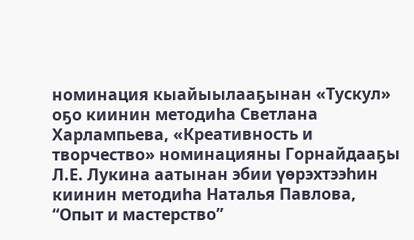номинация кыайыылааҕынан «Тускул» оҕо киинин методиһа Светлана Харлампьева, «Креативность и творчество» номинацияны Горнайдааҕы Л.Е. Лукина аатынан эбии үөрэхтээһин киинин методиһа Наталья Павлова, “Опыт и мастерство”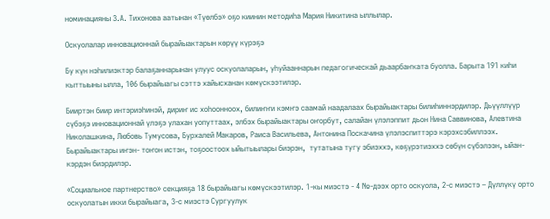номинацияны З.А. Тихонова аатынан «Түөлбэ» оҕо киинин методиһа Мария Никитина ыллылар.

Оскуолалар инновационнай бырайыактарын көрүү күрэҕэ

Бу күн нэһилиэктэр балаҕаннарынан улуус оскуолаларын, уһуйааннарын педагогическай дьаарбаҥката буолла. Барыта 191 киһи кыттыыны ылла, 106 бырайыагы сэттэ хайысханан көмүскээтилэр.

Бииртэн биир интэриэһинэй, дириҥ ис хоһоонноох, билиҥҥи кэмҥэ саамай наадалаах бырайыактары билиһиннэрдилэр. Дьүүллүүр сүбэҕэ инновационнай үлэҕэ улахан уопуттаах, элбэх бырайыактары оҥорбут, салайан үлэлэппит дьон Нина Саввинова, Алевтина Николашкина, Любовь Тумусова, Бурхалей Макаров, Раиса Васильева, Антонина Поскачина үлэлэспиттэрэ кэрэхсэбиллээх. Бырайыактары иҥэн- тоҥон истэн, тоҕоостоох ыйытыылары биэрэн,  тутатына тугу эбиэххэ, көҕүрэтиэххэ сөбүн сүбэлээн, ыйан-кэрдэн биэрдилэр.

«Социальное партнерство» секцияҕа 18 бырайыагы көмүскээтилэр. 1-кы миэстэ - 4 №-дээх орто оскуола, 2-с миэстэ – Дүллүкү орто оскуолатын икки бырайыага, 3-с миэстэ Сургуулук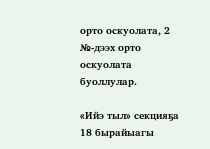орто оскуолата, 2 №-дээх орто оскуолата буоллулар.

«Ийэ тыл» секцияҕа 18 бырайыагы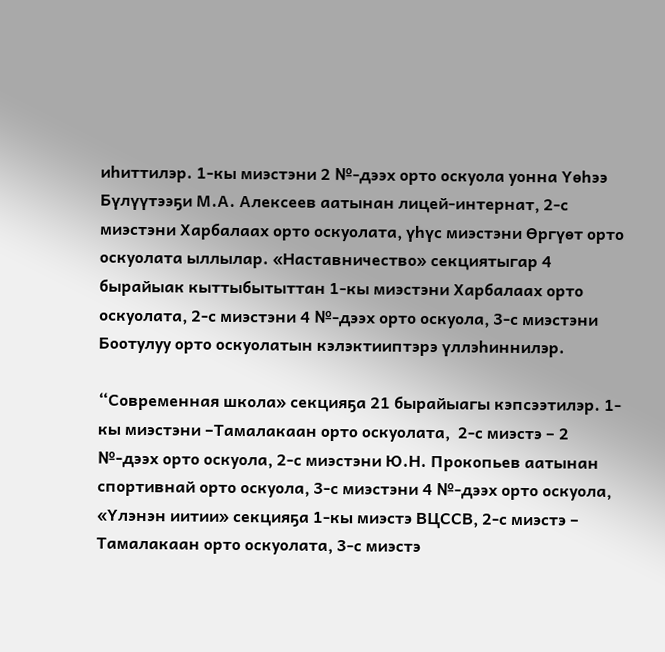иһиттилэр. 1-кы миэстэни 2 №-дээх орто оскуола уонна Үөһээ Бүлүүтээҕи М.А. Алексеев аатынан лицей-интернат, 2-с миэстэни Харбалаах орто оскуолата, үһүс миэстэни Өргүөт орто оскуолата ыллылар. «Наставничество» секциятыгар 4 бырайыак кыттыбытыттан 1-кы миэстэни Харбалаах орто оскуолата, 2-с миэстэни 4 №-дээх орто оскуола, 3-с миэстэни Боотулуу орто оскуолатын кэлэктииптэрэ үллэһиннилэр.

“Современная школа» секцияҕа 21 бырайыагы кэпсээтилэр. 1-кы миэстэни –Тамалакаан орто оскуолата,  2-с миэстэ – 2 №-дээх орто оскуола, 2-с миэстэни Ю.Н. Прокопьев аатынан спортивнай орто оскуола, 3-с миэстэни 4 №-дээх орто оскуола, «Үлэнэн иитии» секцияҕа 1-кы миэстэ ВЦССВ, 2-с миэстэ – Тамалакаан орто оскуолата, 3-с миэстэ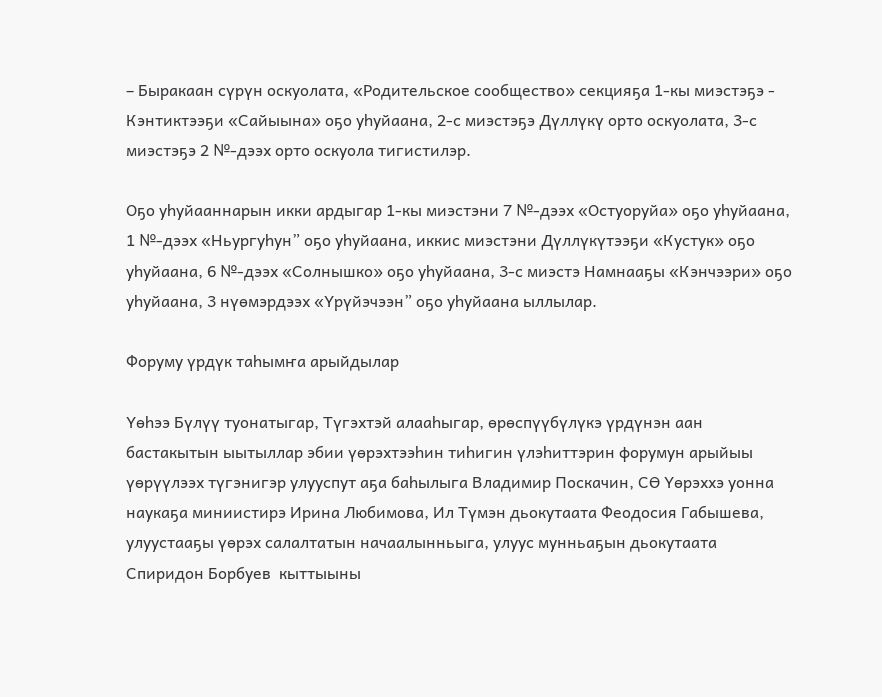– Быракаан сүрүн оскуолата, «Родительское сообщество» секцияҕа 1-кы миэстэҕэ - Кэнтиктээҕи «Сайыына» оҕо уһуйаана, 2-с миэстэҕэ Дүллүкү орто оскуолата, 3-с миэстэҕэ 2 №-дээх орто оскуола тигистилэр.

Оҕо уһуйааннарын икки ардыгар 1-кы миэстэни 7 №-дээх «Остуоруйа» оҕо уһуйаана, 1 №-дээх «Ньургуһун” оҕо уһуйаана, иккис миэстэни Дүллүкүтээҕи «Кустук» оҕо уһуйаана, 6 №-дээх «Солнышко» оҕо уһуйаана, 3-с миэстэ Намнааҕы «Кэнчээри» оҕо уһуйаана, 3 нүөмэрдээх «Үрүйэчээн” оҕо уһуйаана ыллылар.

Форуму үрдүк таһымҥа арыйдылар

Үөһээ Бүлүү туонатыгар, Түгэхтэй алааһыгар, өрөспүүбүлүкэ үрдүнэн аан бастакытын ыытыллар эбии үөрэхтээһин тиһигин үлэһиттэрин форумун арыйыы үөрүүлээх түгэнигэр улууспут аҕа баһылыга Владимир Поскачин, СӨ Үөрэххэ уонна наукаҕа миниистирэ Ирина Любимова, Ил Түмэн дьокутаата Феодосия Габышева, улуустааҕы үөрэх салалтатын начаалынньыга, улуус мунньаҕын дьокутаата Спиридон Борбуев  кыттыыны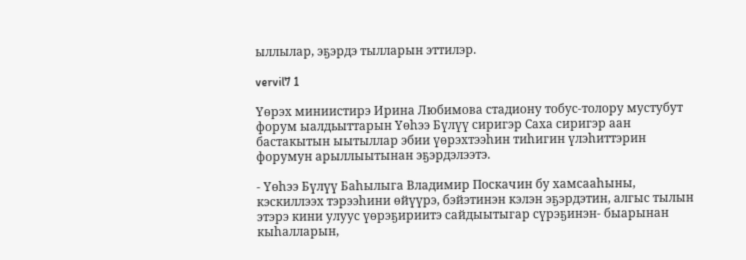ыллылар, эҕэрдэ тылларын эттилэр.

vervil7 1

Үөрэх миниистирэ Ирина Любимова стадиону тобус-толору мустубут форум ыалдьыттарын Үөһээ Бүлүү сиригэр Саха сиригэр аан бастакытын ыытыллар эбии үөрэхтээһин тиһигин үлэһиттэрин форумун арыллыытынан эҕэрдэлээтэ.

- Үөһээ Бүлүү Баһылыга Владимир Поскачин бу хамсааһыны, кэскиллээх тэрээһини өйүүрэ, бэйэтинэн кэлэн эҕэрдэтин, алгыс тылын этэрэ кини улуус үөрэҕириитэ сайдыытыгар сүрэҕинэн- быарынан кыһалларын,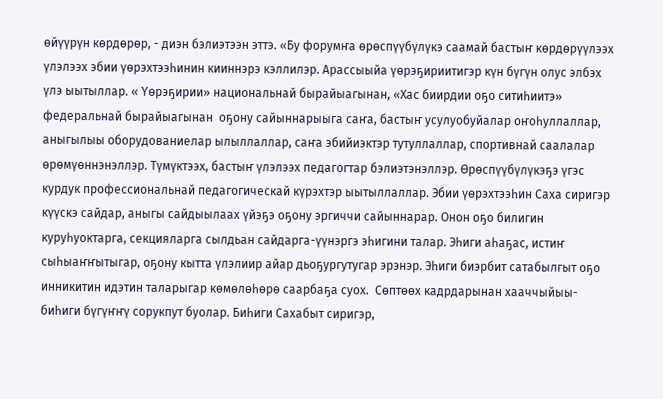өйүүрүн көрдөрөр, - диэн бэлиэтээн эттэ. «Бу форумҥа өрөспүүбүлүкэ саамай бастыҥ көрдөрүүлээх үлэлээх эбии үөрэхтээһинин кииннэрэ кэллилэр. Арассыыйа үөрэҕириитигэр күн бүгүн олус элбэх үлэ ыытыллар. « Үөрэҕирии» национальнай бырайыагынан, «Хас биирдии оҕо ситиһиитэ» федеральнай бырайыагынан  оҕону сайыннарыыга саҥа, бастыҥ усулуобуйалар оҥоһуллаллар, аныгылыы оборудованиелар ылыллаллар, саҥа эбийиэктэр тутуллаллар, спортивнай саалалар өрөмүөннэнэллэр. Түмүктээх, бастыҥ үлэлээх педагогтар бэлиэтэнэллэр. Өрөспүүбүлүкэҕэ үгэс курдук профессиональнай педагогическай күрэхтэр ыытыллаллар. Эбии үөрэхтээһин Саха сиригэр күүскэ сайдар, аныгы сайдыылаах үйэҕэ оҕону эргиччи сайыннарар. Онон оҕо билигин куруһуоктарга, секцияларга сылдьан сайдарга-үүнэргэ эһигини талар. Эһиги аһаҕас, истиҥ сыһыаҥҥытыгар, оҕону кытта үлэлиир айар дьоҕургутугар эрэнэр. Эһиги биэрбит сатабылгыт оҕо инникитин идэтин таларыгар көмөлөһөрө саарбаҕа суох.  Сөптөөх кадрдарынан хааччыйыы- биһиги бүгүҥҥү сорукпут буолар. Биһиги Сахабыт сиригэр,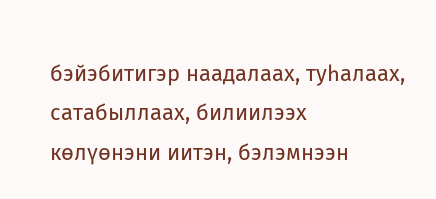бэйэбитигэр наадалаах, туһалаах, сатабыллаах, билиилээх  көлүөнэни иитэн, бэлэмнээн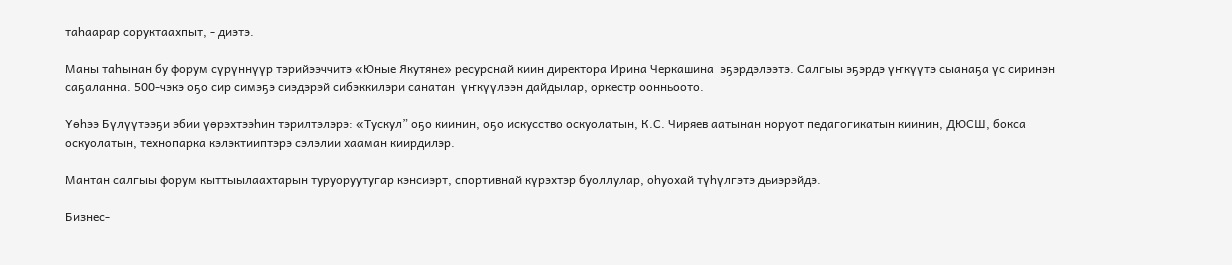таһаарар соруктаахпыт, - диэтэ.

Маны таһынан бу форум сүрүннүүр тэрийээччитэ «Юные Якутяне» ресурснай киин директора Ирина Черкашина  эҕэрдэлээтэ. Салгыы эҕэрдэ үҥкүүтэ сыанаҕа үс сиринэн саҕаланна. 500-чэкэ оҕо сир симэҕэ сиэдэрэй сибэккилэри санатан  үҥкүүлээн дайдылар, оркестр оонньоото.

Үөһээ Бүлүүтээҕи эбии үөрэхтээһин тэрилтэлэрэ: «Тускул” оҕо киинин, оҕо искусство оскуолатын, К.С. Чиряев аатынан норуот педагогикатын киинин, ДЮСШ, бокса оскуолатын, технопарка кэлэктииптэрэ сэлэлии хааман киирдилэр.

Мантан салгыы форум кыттыылаахтарын туруоруутугар кэнсиэрт, спортивнай күрэхтэр буоллулар, оһуохай түһүлгэтэ дьиэрэйдэ.

Бизнес-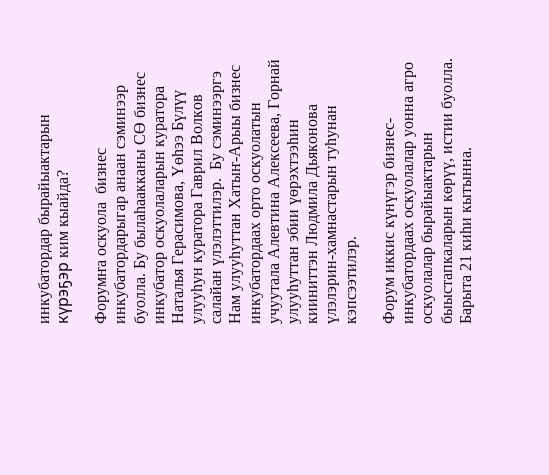инкубатордар бырайыактарын күрэҕэр ким кыайда?

Форумҥа оскуола  бизнес инкубатордарыгар анаан сэминээр буолла. Бу былаһаакканы СӨ бизнес инкубатор оскуолаларын куратора Наталья Герасимова, Үөһээ Бүлүү улууһун куратора Гаврил Волков салайан үлэлэттилэр.  Бу сэминээргэ Нам улууһуттан Хатыҥ-Арыы бизнес инкубатордаах орто оскуолатын  учуутала Алевтина Алексеева, Горнай улууһуттан эбии үөрэхтээһин кииниттэн Людмила Дьяконова үлэлэрин-хамнастарын туһунан кэпсээтилэр.

Форум иккис күнүгэр бизнес-инкубатордаах оскуолалар уонна агро оскуолалар бырайыактарын быыстапкаларын көрүү, истии буолла. Барыта 21 киһи кытынна.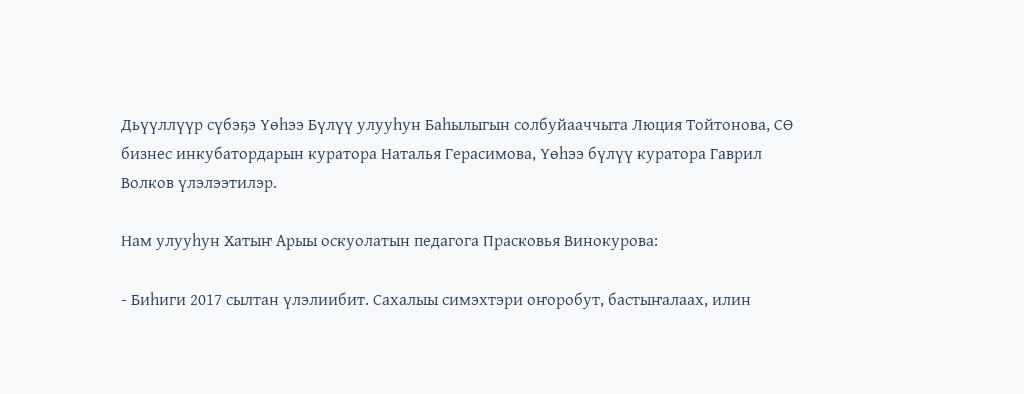Дьүүллүүр сүбэҕэ Үөһээ Бүлүү улууһун Баһылыгын солбуйааччыта Люция Тойтонова, СӨ бизнес инкубатордарын куратора Наталья Герасимова, Үөһээ бүлүү куратора Гаврил Волков үлэлээтилэр.

Нам улууһун Хатыҥ Арыы оскуолатын педагога Прасковья Винокурова:

- Биһиги 2017 сылтан үлэлиибит. Сахалыы симэхтэри оҥоробут, бастыҥалаах, илин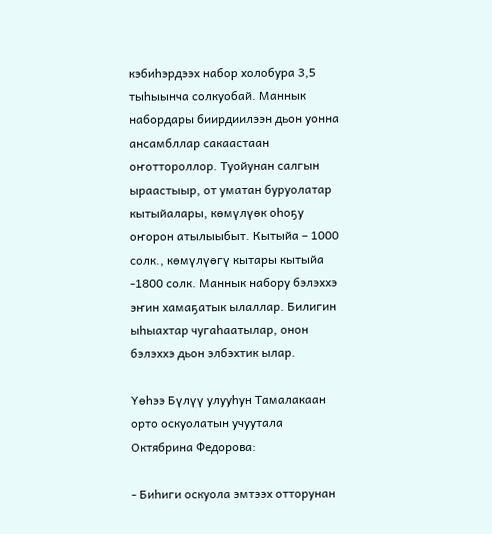кэбиһэрдээх набор холобура 3,5 тыһыынча солкуобай. Маннык набордары биирдиилээн дьон уонна ансамбллар сакаастаан оҥоттороллор. Туойунан салгын ыраастыыр, от уматан буруолатар кытыйалары, көмүлүөк оһоҕу оҥорон атылыыбыт. Кытыйа – 1000 солк., көмүлүөгү кытары кытыйа -1800 солк. Маннык набору бэлэххэ эҥин хамаҕатык ылаллар. Билигин ыһыахтар чугаһаатылар, онон бэлэххэ дьон элбэхтик ылар.

Үөһээ Бүлүү улууһун Тамалакаан орто оскуолатын учуутала Октябрина Федорова:

- Биһиги оскуола эмтээх отторунан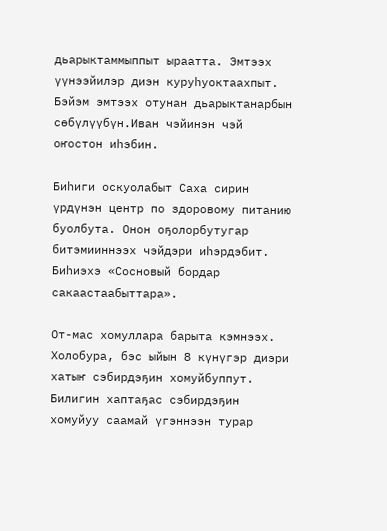дьарыктаммыппыт ыраатта. Эмтээх үүнээйилэр диэн куруһуоктаахпыт. Бэйэм эмтээх отунан дьарыктанарбын сөбүлүүбүн.Иван чэйинэн чэй оҥостон иһэбин.

Биһиги оскуолабыт Саха сирин үрдүнэн центр по здоровому питанию буолбута. Онон оҕолорбутугар битэмииннээх чэйдэри иһэрдэбит. Биһиэхэ «Сосновый бордар сакаастаабыттара».

От-мас хомуллара барыта кэмнээх. Холобура, бэс ыйын 8 күнүгэр диэри хатыҥ сэбирдэҕин хомуйбуппут. Билигин хаптаҕас сэбирдэҕин хомуйуу саамай үгэннээн турар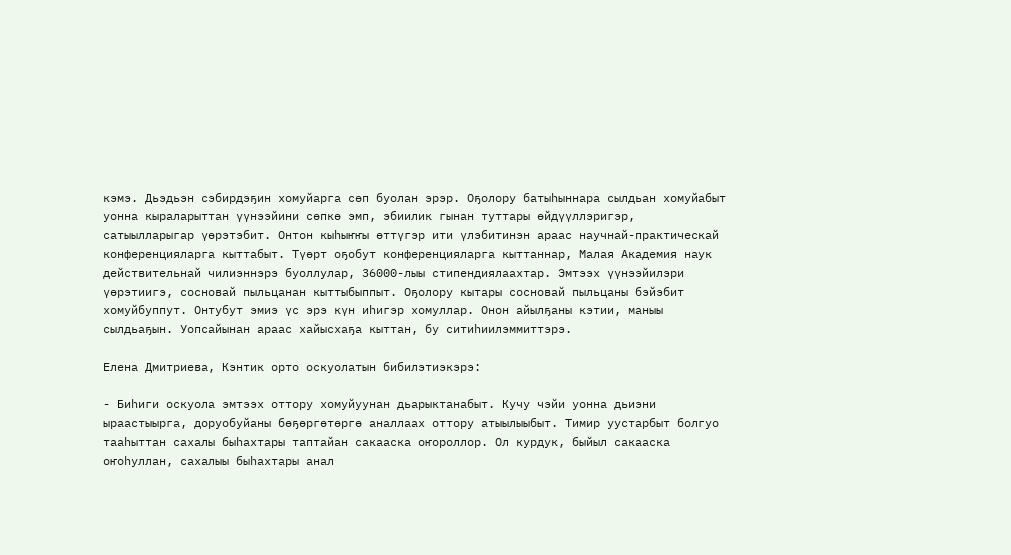кэмэ. Дьэдьэн сэбирдэҕин хомуйарга сөп буолан эрэр. Оҕолору батыһыннара сылдьан хомуйабыт уонна кыраларыттан үүнээйини сөпкө эмп, эбиилик гынан туттары өйдүүллэригэр, сатыылларыгар үөрэтэбит. Онтон кыһыҥҥы өттүгэр ити үлэбитинэн араас научнай-практическай конференцияларга кыттабыт. Түөрт оҕобут конференцияларга кыттаннар, Малая Академия наук действительнай чилиэннэрэ буоллулар, 36000-лыы стипендиялаахтар. Эмтээх үүнээйилэри үөрэтиигэ, сосновай пыльцанан кыттыбыппыт. Оҕолору кытары сосновай пыльцаны бэйэбит хомуйбуппут. Онтубут эмиэ үс эрэ күн иһигэр хомуллар. Онон айылҕаны кэтии, маныы сылдьаҕын. Уопсайынан араас хайысхаҕа кыттан, бу ситиһиилэммиттэрэ.

Елена Дмитриева, Кэнтик орто оскуолатын бибилэтиэкэрэ:

- Биһиги оскуола эмтээх оттору хомуйуунан дьарыктанабыт. Кучу чэйи уонна дьиэни ыраастыырга, доруобуйаны бөҕөргөтөргө аналлаах оттору атыылыыбыт. Тимир уустарбыт болгуо тааһыттан сахалы быһахтары таптайан сакааска оҥороллор. Ол курдук, быйыл сакааска оҥоһуллан, сахалыы быһахтары анал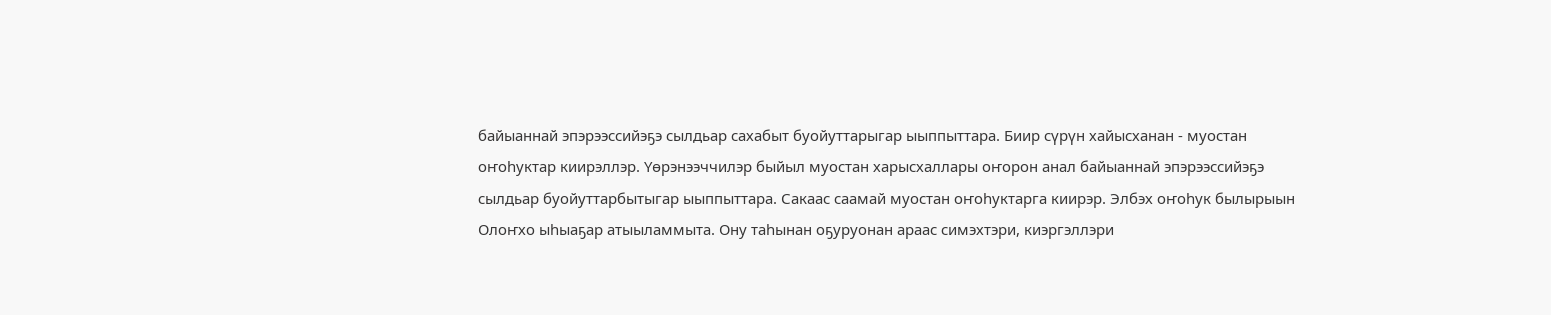байыаннай эпэрээссийэҕэ сылдьар сахабыт буойуттарыгар ыыппыттара. Биир сүрүн хайысханан - муостан оҥоһуктар киирэллэр. Үөрэнээччилэр быйыл муостан харысхаллары оҥорон анал байыаннай эпэрээссийэҕэ сылдьар буойуттарбытыгар ыыппыттара. Сакаас саамай муостан оҥоһуктарга киирэр. Элбэх оҥоһук былырыын Олоҥхо ыһыаҕар атыыламмыта. Ону таһынан оҕуруонан араас симэхтэри, киэргэллэри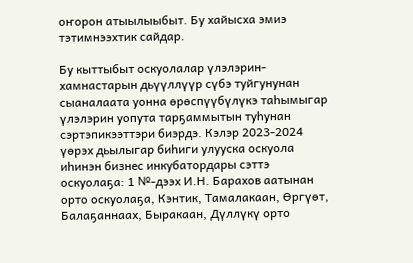оҥорон атыылыыбыт. Бу хайысха эмиэ тэтимнээхтик сайдар.

Бу кыттыбыт оскуолалар үлэлэрин-хамнастарын дьүүллүүр сүбэ туйгунунан сыаналаата уонна өрөспүүбүлүкэ таһымыгар үлэлэрин уопута тарҕаммытын туһунан сэртэпикээттэри биэрдэ. Кэлэр 2023-2024 үөрэх дьылыгар биһиги улууска оскуола иһинэн бизнес инкубатордары сэттэ оскуолаҕа: 1 №-дээх И.Н. Барахов аатынан орто оскуолаҕа, Кэнтик, Тамалакаан, Өргүөт, Балаҕаннаах, Быракаан, Дүллүкү орто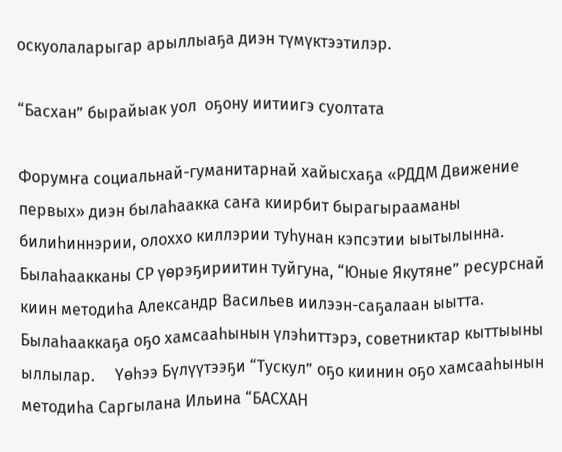оскуолаларыгар арыллыаҕа диэн түмүктээтилэр.

“Басхан” бырайыак уол  оҕону иитиигэ суолтата

Форумҥа социальнай-гуманитарнай хайысхаҕа «РДДМ Движение первых» диэн былаһаакка саҥа киирбит бырагырааманы билиһиннэрии, олоххо киллэрии туһунан кэпсэтии ыытылынна. Былаһаакканы СР үөрэҕириитин туйгуна, “Юные Якутяне” ресурснай киин методиһа Александр Васильев иилээн-саҕалаан ыытта. Былаһааккаҕа оҕо хамсааһынын үлэһиттэрэ, советниктар кыттыыны ыллылар.     Үөһээ Бүлүүтээҕи “Тускул” оҕо киинин оҕо хамсааһынын методиһа Саргылана Ильина “БАСХАН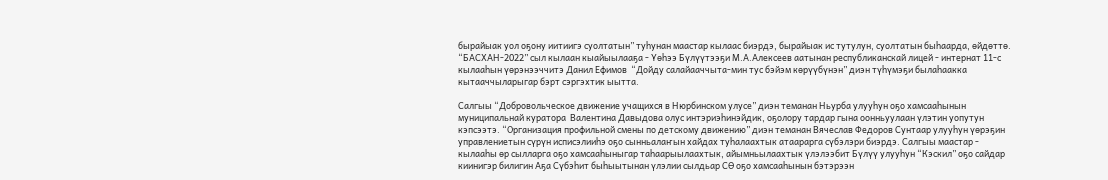бырайыак уол оҕону иитиигэ суолтатын” туһунан маастар кылаас биэрдэ, бырайыак ис тутулун, суолтатын быһаарда, өйдөттө. “БАСХАН-2022” сыл кылаан кыайыылааҕа - Үөһээ Бүлүүтээҕи М.А.Алексеев аатынан республиканскай лицей - интернат 11-с кылааһын үөрэнээччитэ Данил Ефимов  “Дойду салайааччыта-мин тус бэйэм көрүүбүнэн” диэн түһүмэҕи былаһаакка кытааччыларыгар бэрт сэргэхтик ыытта.

Салгыы “Добровольческое движение учащихся в Нюрбинском улусе” диэн теманан Ньурба улууһун оҕо хамсааһынын муниципальнай куратора  Валентина Давыдова олус интэриэһинэйдик, оҕолору тардар гына оонньуулаан үлэтин уопутун кэпсээтэ. “Организация профильной смены по детскому движению” диэн теманан Вячеслав Федоров Сунтаар улууһун үөрэҕин управлениетын сүрүн исписэлииһэ оҕо сынньалаҥын хайдах туһалаахтык атаарарга сүбэлэри биэрдэ. Салгыы маастар - кылааһы өр сылларга оҕо хамсааһыныгар таһаарыылаахтык, айымньылаахтык үлэлээбит Бүлүү улууһун “Кэскил” оҕо сайдар киинигэр билигин Аҕа Сүбэһит быһыытынан үлэлии сылдьар СӨ оҕо хамсааһынын бэтэрээн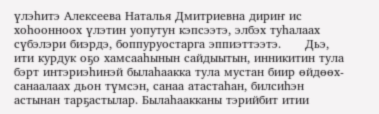үлэһитэ Алексеева Наталья Дмитриевна дириҥ ис хоһоонноох үлэтин уопутун кэпсээтэ, элбэх туһалаах сүбэлэри биэрдэ, боппуруостарга эппиэттээтэ.      Дьэ, ити курдук оҕо хамсааһынын сайдыытын, инникитин тула бэрт интэриэһинэй былаһаакка тула мустан биир өйдөөх-санаалаах дьон түмсэн, санаа атастаһан, билсиһэн астынан тарҕастылар. Былаһаакканы тэрийбит итии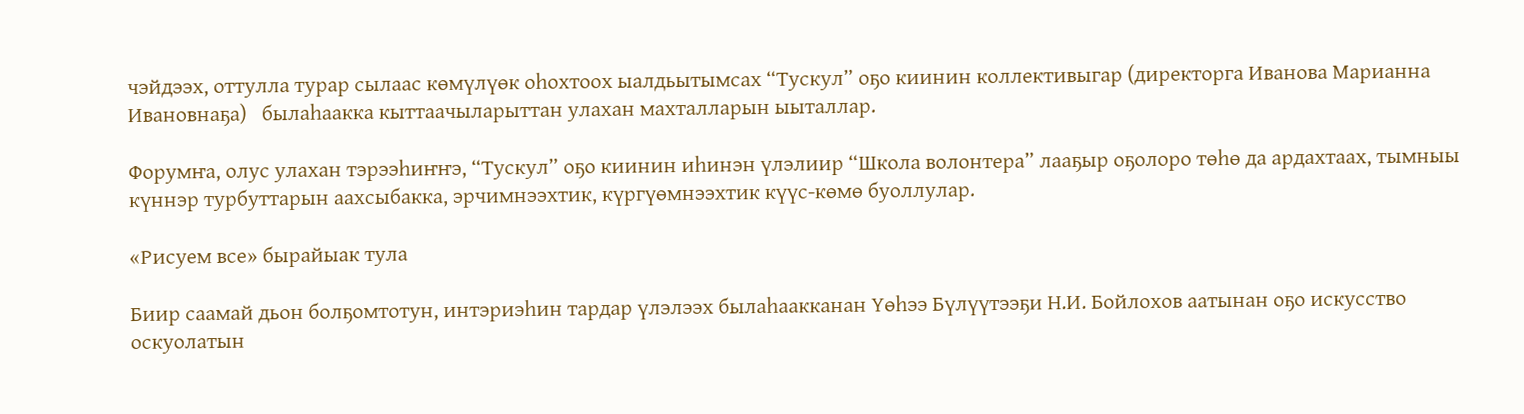чэйдээх, оттулла турар сылаас көмүлүөк оһохтоох ыалдьытымсах “Тускул” оҕо киинин коллективыгар (директорга Иванова Марианна Ивановнаҕа)   былаһаакка кыттаачыларыттан улахан махталларын ыыталлар.

Форумҥа, олус улахан тэрээһиҥҥэ, “Тускул” оҕо киинин иһинэн үлэлиир “Школа волонтера” лааҕыр оҕолоро төһө да ардахтаах, тымныы күннэр турбуттарын аахсыбакка, эрчимнээхтик, күргүөмнээхтик күүс-көмө буоллулар.

«Рисуем все» бырайыак тула

Биир саамай дьон болҕомтотун, интэриэһин тардар үлэлээх былаһаакканан Үөһээ Бүлүүтээҕи Н.И. Бойлохов аатынан оҕо искусство оскуолатын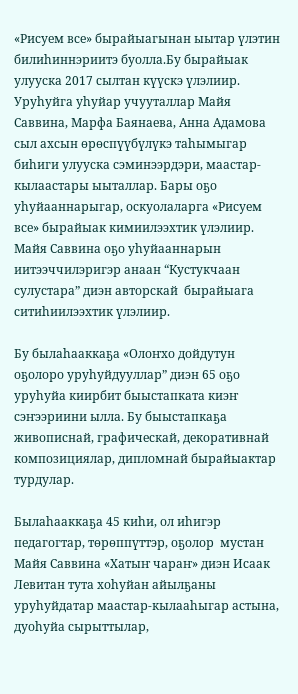«Рисуем все» бырайыагынан ыытар үлэтин билиһиннэриитэ буолла.Бу бырайыак улууска 2017 сылтан күүскэ үлэлиир. Уруһуйга уһуйар учууталлар Майя Саввина, Марфа Баянаева, Анна Адамова сыл ахсын өрөспүүбүлүкэ таһымыгар биһиги улууска сэминээрдэри, маастар-кылаастары ыыталлар. Бары оҕо уһуйааннарыгар, оскуолаларга «Рисуем все» бырайыак кимиилээхтик үлэлиир. Майя Саввина оҕо уһуйааннарын иитээччилэригэр анаан “Кустукчаан сулустара” диэн авторскай  бырайыага ситиһиилээхтик үлэлиир.

Бу былаһааккаҕа «Олоҥхо дойдутун оҕолоро уруһуйдууллар” диэн 65 оҕо уруһуйа киирбит быыстапката киэҥ сэҥээриини ылла. Бу быыстапкаҕа живописнай, графическай, декоративнай композициялар, дипломнай бырайыактар турдулар.

Былаһааккаҕа 45 киһи, ол иһигэр педагогтар, төрөппүттэр, оҕолор  мустан Майя Саввина «Хатыҥ чараҥ» диэн Исаак Левитан тута хоһуйан айылҕаны уруһуйдатар маастар-кылааһыгар астына, дуоһуйа сырыттылар,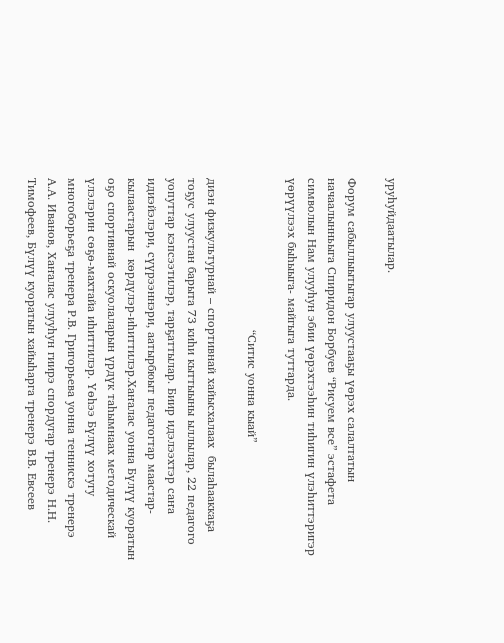уруһуйдаатылар.

Форум сабыллыытыгар улуустааҕы үөрэх салалтатын начаалынньыга Спиридон Борбуев “Рисуем все” эстафета символын Нам улууһун эбии үөрэхтээһин тиһигин үлэһиттэригэр үөрүүлээх быһыыга- майгыга туттарда.

                                      “Ситис уонна кыай”

диэн физкультурнай – спортивнай хайысхалаах  былаһааккаҕа тоҕус улуустан барыта 73 киһи кыттыыны ыллылар, 22 педагого уопуттар кэпсээтилэр, тарҕаттылар. Биир идэлээхтэр саҥа идиэйэлэри, сүүрээннэри, аатырбюыт педагогтар маастар-кылаастарын  көрдүлэр-иһиттилэр.Хаҥалас уонна Бүлүү куоратын оҕо спортивнай оскуолаларын үрдүк таһымнаах методическай үлэлэрин сөҕө-махтайа иһиттилэр. Үөһээ Бүлүү хотугу многоборьеҕа тренера Р.В. Григорьева уонна теннискэ тренерэ А.А. Иванов, Хаҥалас улууһун гиирэ спордугар тренерэ Н.Н. Тимофеев, Бүлүү куоратын хайыһарга тренерэ В.В. Евсеев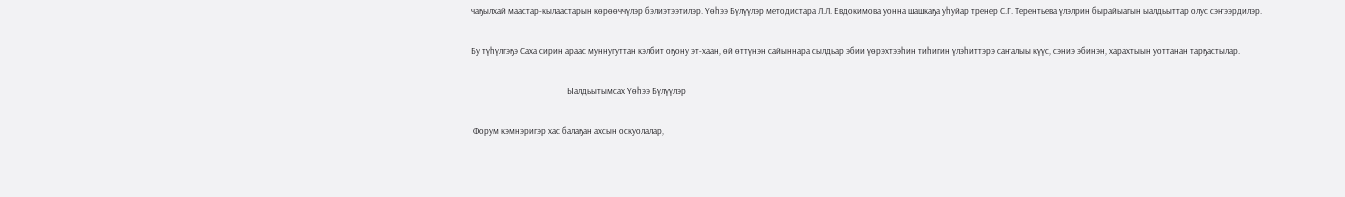чаҕылхай маастар-кылаастарын көрөөччүлэр бэлиэтээтилэр. Үөһээ Бүлүүлэр методистара Л.Л. Евдокимова уонна шашкаҕа уһуйар тренер С.Г. Терентьева үлэлрин бырайыагын ыалдьыттар олус сэҥээрдилэр.

Бу түһүлгэҕэ Саха сирин араас муннугуттан кэлбит оҕону эт-хаан, өй өттүнэн сайыннара сылдьар эбии үөрэхтээһин тиһигин үлэһиттэрэ саҥалыы күүс, сэниэ эбинэн, харахтыын уоттанан тарҕастылар.

                                                Ыалдьытымсах Үөһээ Бүлүүлэр

 Форум кэмнэригэр хас балаҕан ахсын оскуолалар,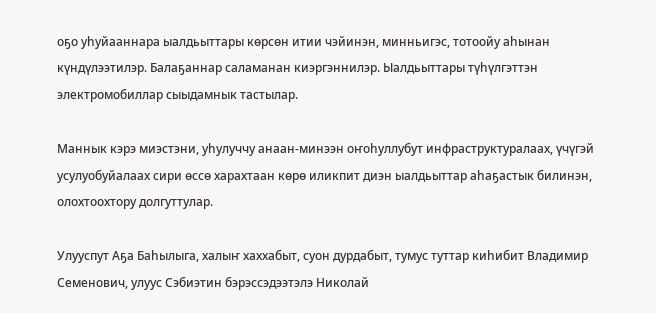оҕо уһуйааннара ыалдьыттары көрсөн итии чэйинэн, минньигэс, тотоойу аһынан күндүлээтилэр. Балаҕаннар саламанан киэргэннилэр. Ыалдьыттары түһүлгэттэн электромобиллар сыыдамнык тастылар.

Маннык кэрэ миэстэни, уһулуччу анаан-минээн оҥоһуллубут инфраструктуралаах, үчүгэй усулуобуйалаах сири өссө харахтаан көрө иликпит диэн ыалдьыттар аһаҕастык билинэн, олохтоохтору долгуттулар.

Улууспут Аҕа Баһылыга, халыҥ хаххабыт, суон дурдабыт, тумус туттар киһибит Владимир Семенович, улуус Сэбиэтин бэрэссэдээтэлэ Николай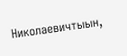Николаевичтыын,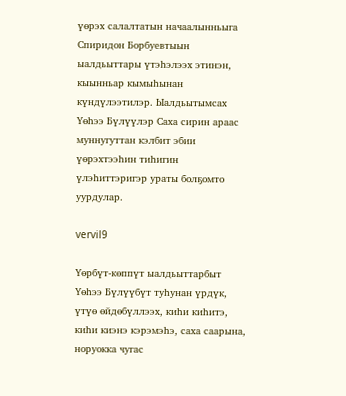үөрэх салалтатын начаалынньыга Спиридон Борбуевтыын ыалдьыттары үтэһэлээх этинэн, кыынньар кымыһынан күндүлээтилэр. Ыалдьытымсах Үөһээ Бүлүүлэр Саха сирин араас муннугуттан кэлбит эбии үөрэхтээһин тиһигин үлэһиттэригэр ураты болҕомто уурдулар.

vervil9

Үөрбүт-көппүт ыалдьыттарбыт Үөһээ Бүлүүбүт туһунан үрдүк, үтүө өйдөбүллээх, киһи киһитэ, киһи киэнэ кэрэмэһэ, саха саарына, норуокка чугас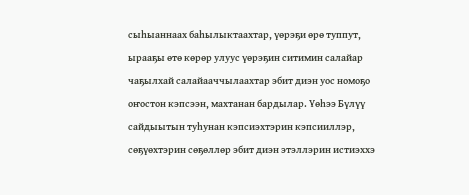сыһыаннаах баһылыктаахтар, үөрэҕи өрө туппут, ырааҕы өтө көрөр улуус үөрэҕин ситимин салайар чаҕылхай салайааччылаахтар эбит диэн уос номоҕо оҥостон кэпсээн, махтанан бардылар. Үөһээ Бүлүү сайдыытын туһунан кэпсиэхтэрин кэпсииллэр, сөҕүөхтэрин сөҕөллөр эбит диэн этэллэрин истиэххэ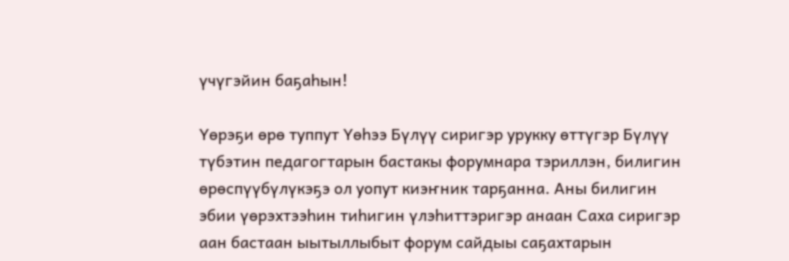үчүгэйин баҕаһын!

Үөрэҕи өрө туппут Үөһээ Бүлүү сиригэр урукку өттүгэр Бүлүү түбэтин педагогтарын бастакы форумнара тэриллэн, билигин өрөспүүбүлүкэҕэ ол уопут киэҥник тарҕанна. Аны билигин эбии үөрэхтээһин тиһигин үлэһиттэригэр анаан Саха сиригэр аан бастаан ыытыллыбыт форум сайдыы саҕахтарын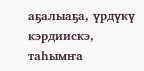аҕалыаҕа, үрдүкү кэрдиискэ, таһымҥа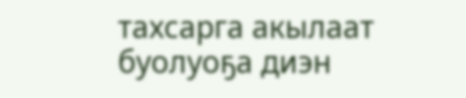тахсарга акылаат буолуоҕа диэн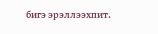бигэ эрэллээхпит.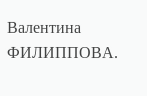Валентина ФИЛИППОВА.